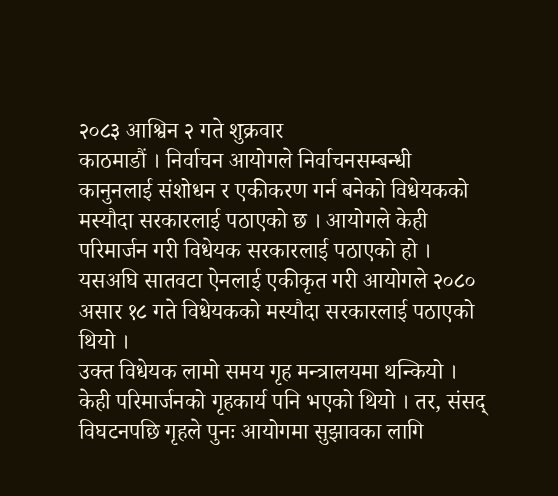२०८३ आश्विन २ गते शुक्रवार
काठमाडौं । निर्वाचन आयोगले निर्वाचनसम्बन्धी कानुनलाई संशोधन र एकीकरण गर्न बनेको विधेयकको मस्यौदा सरकारलाई पठाएको छ । आयोगले केही परिमार्जन गरी विधेयक सरकारलाई पठाएको हो ।
यसअघि सातवटा ऐनलाई एकीकृत गरी आयोगले २०८० असार १८ गते विधेयकको मस्यौदा सरकारलाई पठाएको थियो ।
उक्त विधेयक लामो समय गृह मन्त्रालयमा थन्कियो । केही परिमार्जनको गृहकार्य पनि भएको थियो । तर, संसद् विघटनपछि गृहले पुनः आयोगमा सुझावका लागि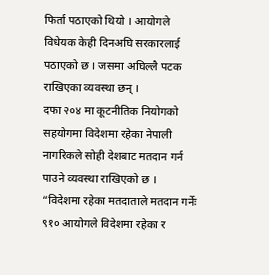फिर्ता पठाएको थियो । आयोगले विधेयक केही दिनअघि सरकारलाई पठाएको छ । जसमा अघिल्लै पटक राखिएका व्यवस्था छन् ।
दफा २०४ मा कूटनीतिक नियोगको सहयोगमा विदेशमा रहेका नेपाली नागरिकले सोही देशबाट मतदान गर्न पाउने व्यवस्था राखिएको छ ।
“विदेशमा रहेका मतदाताले मतदान गर्नेः ९१० आयोगले विदेशमा रहेका र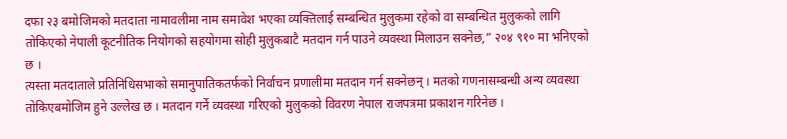दफा २३ बमोजिमको मतदाता नामावलीमा नाम समावेश भएका व्यक्तिलाई सम्बन्धित मुलुकमा रहेको वा सम्बन्धित मुलुकको लागि तोकिएको नेपाली कूटनीतिक नियोगको सहयोगमा सोही मुलुकबाटै मतदान गर्न पाउने व्यवस्था मिलाउन सक्नेछ,” २०४ ९१० मा भनिएको छ ।
त्यस्ता मतदाताले प्रतिनिधिसभाको समानुपातिकतर्फको निर्वाचन प्रणालीमा मतदान गर्न सक्नेछन् । मतको गणनासम्बन्धी अन्य व्यवस्था तोकिएबमोजिम हुने उल्लेख छ । मतदान गर्ने व्यवस्था गरिएको मुलुकको विवरण नेपाल राजपत्रमा प्रकाशन गरिनेछ ।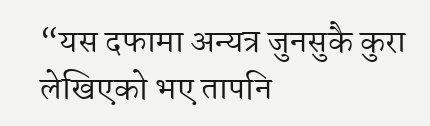“यस दफामा अन्यत्र जुनसुकै कुरा लेखिएको भए तापनि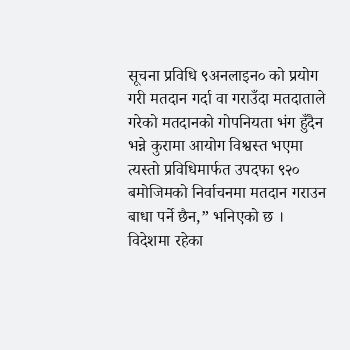सूचना प्रविधि ९अनलाइन० को प्रयोग गरी मतदान गर्दा वा गराउँदा मतदाताले गरेको मतदानको गोपनियता भंग हुँदैन भन्ने कुरामा आयोग विश्वस्त भएमा त्यस्तो प्रविधिमार्फत उपदफा ९२० बमोजिमको निर्वाचनमा मतदान गराउन बाधा पर्ने छैन,” भनिएको छ ।
विदेशमा रहेका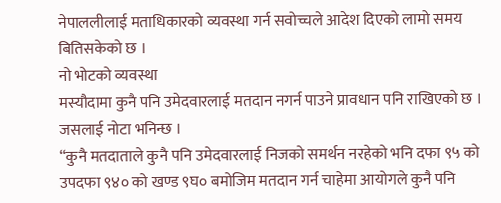नेपाललीलाई मताधिकारको व्यवस्था गर्न सवोच्चले आदेश दिएको लामो समय बितिसकेको छ ।
नो भोटको व्यवस्था
मस्यौदामा कुनै पनि उमेदवारलाई मतदान नगर्न पाउने प्रावधान पनि राखिएको छ । जसलाई नोटा भनिन्छ ।
“कुनै मतदाताले कुनै पनि उमेदवारलाई निजको समर्थन नरहेको भनि दफा ९५ को उपदफा ९४० को खण्ड ९घ० बमोजिम मतदान गर्न चाहेमा आयोगले कुनै पनि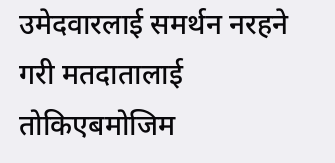उमेदवारलाई समर्थन नरहने गरी मतदातालाई तोकिएबमोजिम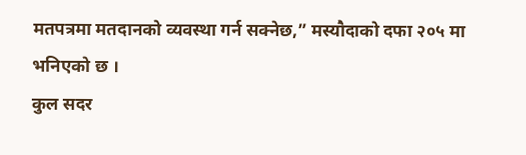मतपत्रमा मतदानको व्यवस्था गर्न सक्नेछ,” मस्यौदाको दफा २०५ मा भनिएको छ ।
कुल सदर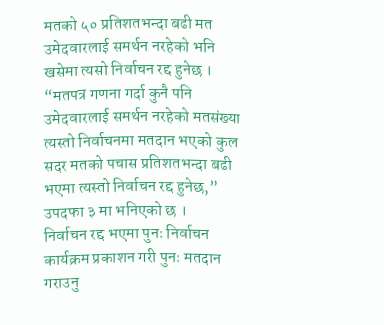मतको ५० प्रतिशतभन्दा बढी मत उमेदवारलाई समर्थन नरहेको भनि खसेमा त्यसो निर्वाचन रद्द हुनेछ । “मतपत्र गणना गर्दा कुनै पनि उमेदवारलाई समर्थन नरहेको मतसंख्या त्यस्तो निर्वाचनमा मतदान भएको कुल सदर मतको पचास प्रतिशतभन्दा बढी भएमा त्यस्तो निर्वाचन रद्द हुनेछ,” उपदफा ३ मा भनिएको छ ।
निर्वाचन रद्द भएमा पुनः निर्वाचन कार्यक्रम प्रकाशन गरी पुनः मतदान गराउनु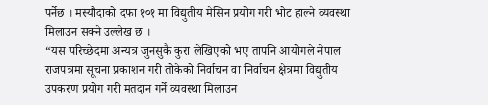पर्नेछ । मस्यौदाको दफा १०१ मा विद्युतीय मेसिन प्रयोग गरी भोट हाल्ने व्यवस्था मिलाउन सक्ने उल्लेख छ ।
“यस परिच्छेदमा अन्यत्र जुनसुकै कुरा लेखिएको भए तापनि आयोगले नेपाल राजपत्रमा सूचना प्रकाशन गरी तोकेको निर्वाचन वा निर्वाचन क्षेत्रमा विद्युतीय उपकरण प्रयोग गरी मतदान गर्ने व्यवस्था मिलाउन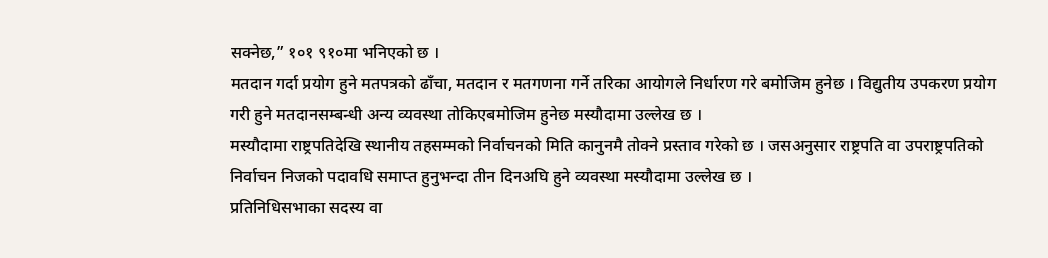सक्नेछ,” १०१ ९१०मा भनिएको छ ।
मतदान गर्दा प्रयोग हुने मतपत्रको ढाँचा, मतदान र मतगणना गर्ने तरिका आयोगले निर्धारण गरे बमोजिम हुनेछ । विद्युतीय उपकरण प्रयोग गरी हुने मतदानसम्बन्धी अन्य व्यवस्था तोकिएबमोजिम हुनेछ मस्यौदामा उल्लेख छ ।
मस्यौदामा राष्ट्रपतिदेखि स्थानीय तहसम्मको निर्वाचनको मिति कानुनमै तोक्ने प्रस्ताव गरेको छ । जसअनुसार राष्ट्रपति वा उपराष्ट्रपतिको निर्वाचन निजको पदावधि समाप्त हुनुभन्दा तीन दिनअघि हुने व्यवस्था मस्यौदामा उल्लेख छ ।
प्रतिनिधिसभाका सदस्य वा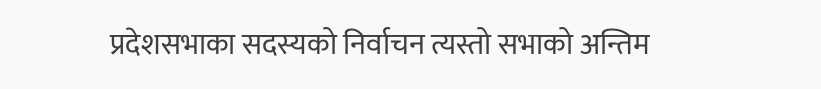प्रदेशसभाका सदस्यको निर्वाचन त्यस्तो सभाको अन्तिम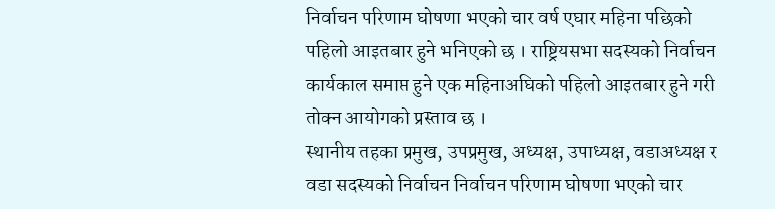निर्वाचन परिणाम घोषणा भएको चार वर्ष एघार महिना पछिको पहिलो आइतबार हुने भनिएको छ । राष्ट्रियसभा सदस्यको निर्वाचन कार्यकाल समाप्त हुने एक महिनाअघिको पहिलो आइतबार हुने गरी तोक्न आयोगको प्रस्ताव छ ।
स्थानीय तहका प्रमुख, उपप्रमुख, अध्यक्ष, उपाध्यक्ष, वडाअध्यक्ष र वडा सदस्यको निर्वाचन निर्वाचन परिणाम घोषणा भएको चार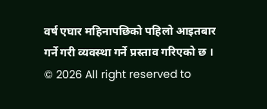वर्ष एघार महिनापछिको पहिलो आइतबार गर्ने गरी व्यवस्था गर्ने प्रस्ताव गरिएको छ ।
© 2026 All right reserved to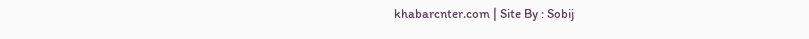khabarcnter.com | Site By : Sobij